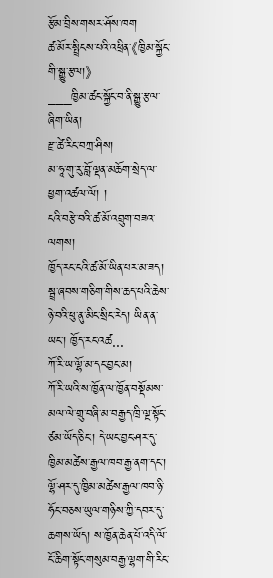རྩོམ་བྲིས་གསར་ཤོས་ཁག
ཚ་མོར་སྤྲིངས་པའི་འཕྲིན་《ཁྱིམ་སྐྱོང་གི་སྒྱུ་རྩལ།》
___ཁྱིམ་ཚང་སྐྱོང་བ་ནི་སྒྱུ་རྩལ་ཞིག་ཡིན།
རྫ་ཚེ་རིང་བཀྲ་ཤིས།
མ་ཧཱ་གུ་རུ་བློ་ལྡན་མཆོག་སྲེད་ལ་ཕྱག་འཚལ་ལོ། །
ངའི་བརྩེ་བའི་ཚ་མོ་འབྲུག་བཟའ་ལགས།
ཁྱོད་རང་ངའི་ཚ་མོ་ཡིན་པར་མ་ཟད། སྦྲ་ཞབས་གཅིག་གིས་ཆད་པའི་ཆེས་ཉེ་བའི་ཕུ་ནུ་མིང་སྲིང་རེད། ཡིན་ན་ཡང་། ཁྱོད་རང་འཚ...
ཀོ་རི་ཡ་ལྷོ་མ་དང་བྱང་མ།
ཀོ་རི་ཡའི་ས་ཁྱོན་ལ་ཁྱོན་བསྡོམས་མལ་ལེ་གྲུ་བཞི་མ་བརྒྱད་ཁྲི་ལྔ་སྟོང་ཙམ་ཡོད་ཅིང་། དེ་ཡང་བྱང་ཤར་དུ་ཁྱིམ་མཚེས་རྒྱལ་ཁབ་རྒྱ་ནག་དང་། ལྷོ་ཤར་དུ་ཁྱིམ་མཚེས་རྒྱལ་ཁབ་ཉི་ཧོང་བཅས་ཡུལ་གཉིས་ཀྱི་དབར་དུ་ཆགས་ཡོད། ས་ཁྱོན་ཆེན་པོ་འདི་ལོ་ངོ་ཆིག་སྟོང་གསུམ་བརྒྱ་ལྷག་གི་རིང་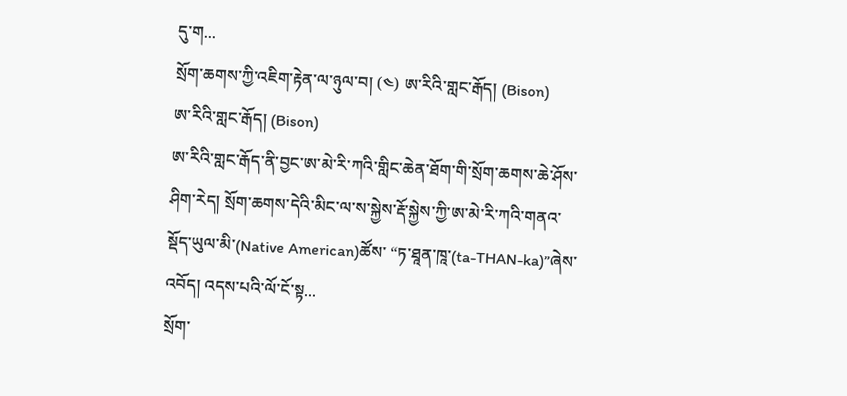དུ་ག...
སྲོག་ཆགས་ཀྱི་འཇིག་རྟེན་ལ་ཉུལ་བ། (༤) ཨ་རིའི་གླང་རྒོད། (Bison)
ཨ་རིའི་གླང་རྒོད། (Bison)
ཨ་རིའི་གླང་རྒོད་ནི་བྱང་ཨ་མེ་རི་ཀའི་གླིང་ཆེན་ཐོག་གི་སྲོག་ཆགས་ཆེ་ཤོས་ཤིག་རེད། སྲོག་ཆགས་དེའི་མིང་ལ་ས་སྐྱེས་རྡོ་སྐྱེས་ཀྱི་ཨ་མེ་རི་ཀའི་གནའ་སྡོད་ཡུལ་མི་(Native American)ཚོས་ “ཏ་ཐཱན་ཁཱ་(ta-THAN-ka)”ཞེས་འབོད། འདས་པའི་ལོ་ངོ་སྟ...
སྲོག་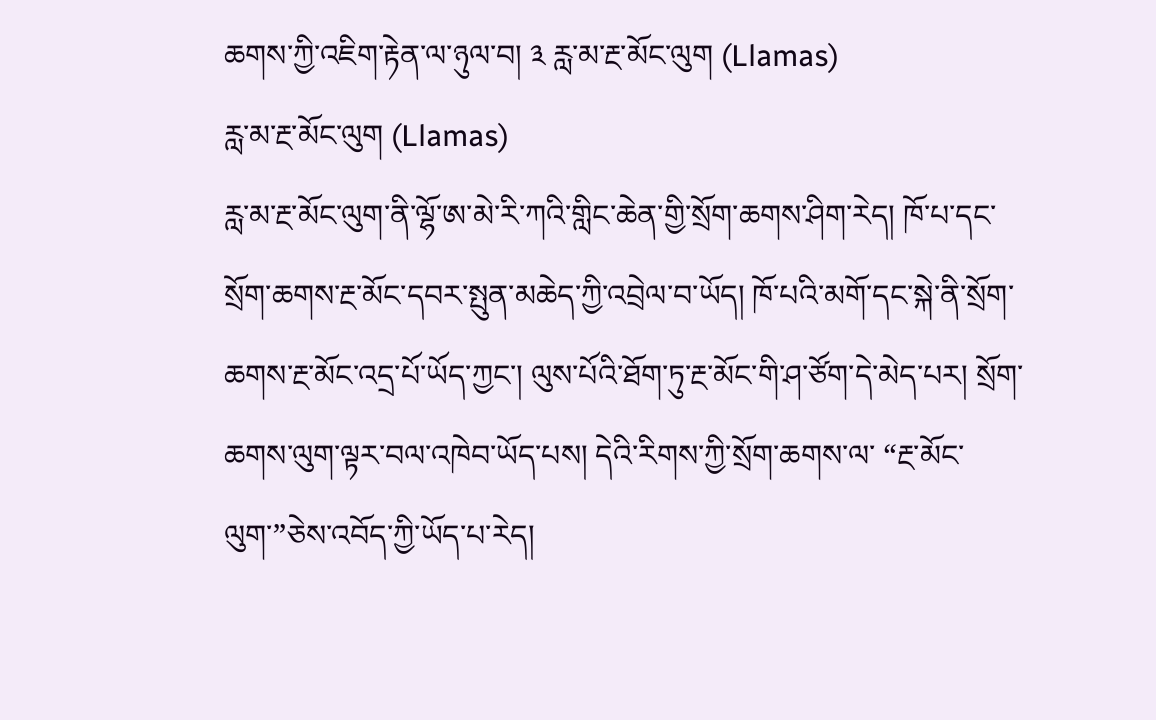ཆགས་ཀྱི་འཇིག་རྟེན་ལ་ཉུལ་བ། ༣ རླ་མ་རྔ་མོང་ལུག (Llamas)
རླ་མ་རྔ་མོང་ལུག (Llamas)
རླ་མ་རྔ་མོང་ལུག་ནི་ལྷོ་ཨ་མེ་རི་ཀའི་གླིང་ཆེན་གྱི་སྲོག་ཆགས་ཤིག་རེད། ཁོ་པ་དང་སྲོག་ཆགས་རྔ་མོང་དབར་སྤུན་མཆེད་ཀྱི་འབྲེལ་བ་ཡོད། ཁོ་པའི་མགོ་དང་སྐེ་ནི་སྲོག་ཆགས་རྔ་མོང་འདྲ་པོ་ཡོད་ཀྱང་། ལུས་པོའི་ཐོག་ཏུ་རྔ་མོང་གི་ཤ་ཙོག་དེ་མེད་པར། སྲོག་ཆགས་ལུག་ལྟར་བལ་འཁེབ་ཡོད་པས། དེའི་རིགས་ཀྱི་སྲོག་ཆགས་ལ་ “རྔ་མོང་ལུག་”ཅེས་འབོད་ཀྱི་ཡོད་པ་རེད།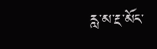རླ་མ་རྔ་མོང་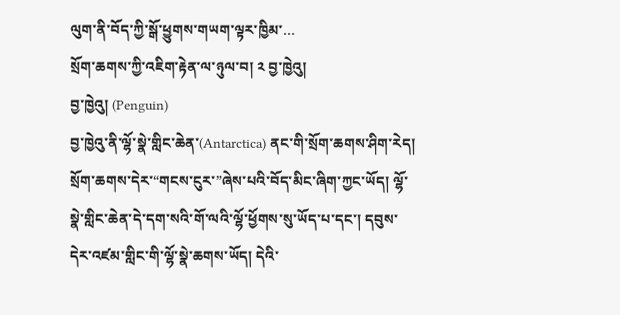ལུག་ནི་བོད་ཀྱི་སྒོ་ཕྱུགས་གཡག་ལྟར་ཁྱིམ་...
སྲོག་ཆགས་ཀྱི་འཇིག་རྟེན་ལ་ཉུལ་བ། ༢ བྱ་ཁྱེའུ།
བྱ་ཁྱེའུ། (Penguin)
བྱ་ཁྱེའུ་ནི་ལྷོ་སྣེ་གླིང་ཆེན་(Antarctica) ནང་གི་སྲོག་ཆགས་ཤིག་རེད། སྲོག་ཆགས་དེར་“གངས་ངུར་”ཞེས་པའི་བོད་མིང་ཞིག་ཀྱང་ཡོད། ལྷོ་སྣེ་གླིང་ཆེན་དེ་དག་སའི་གོ་ལའི་ལྷོ་ཕྱོགས་སུ་ཡོད་པ་དང་། དབུས་དེར་འཛམ་གླིང་གི་ལྷོ་སྣེ་ཆགས་ཡོད། དེའི་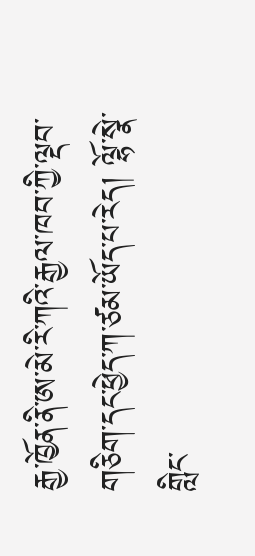རྒྱ་ཁྱོན་ནི་ཨ་མེ་རི་ཀའི་རྒྱལ་ཁབ་ཀྱི་ལྡབ་གཅིག་དང་ཕྱེད་ཀ་ཙམ་ཡོད་པ་རེད། ལྷོ་སྣེ་གླིང་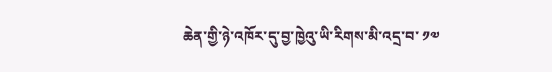ཆེན་གྱི་ཉེ་འཁོར་དུ་བྱ་ཁྱེའུ་ཡི་རིགས་མི་འདྲ་བ་ ༡༧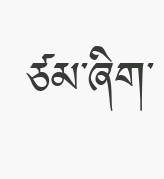ཙམ་ཞིག་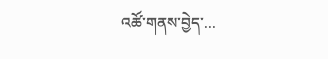འཚོ་གནས་བྱེད་...